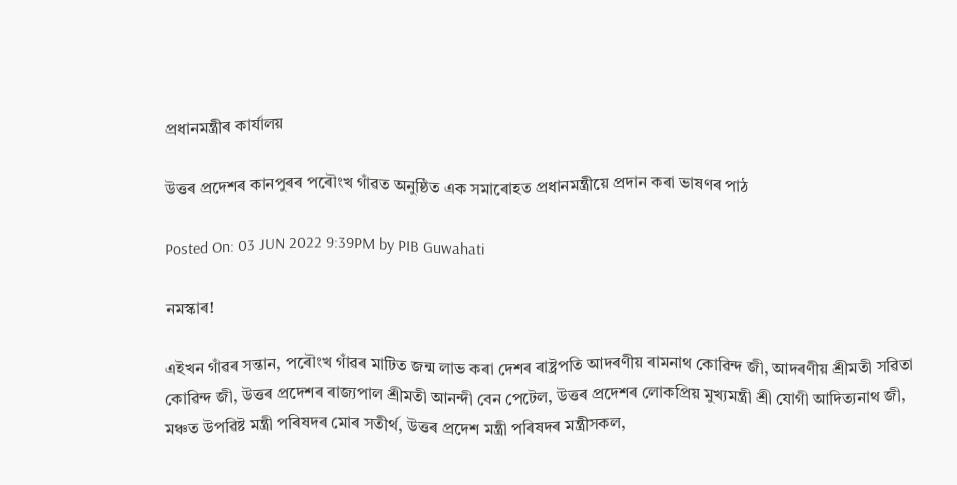প্ৰধানমন্ত্ৰীৰ কাৰ্যালয়

উত্তৰ প্ৰদেশৰ কানপুৰৰ পৰৌংখ গাঁৱত অনুষ্ঠিত এক সমাৰোহত প্ৰধানমন্ত্ৰীয়ে প্ৰদান কৰা ভাষণৰ পাঠ

Posted On: 03 JUN 2022 9:39PM by PIB Guwahati

নমস্কাৰ!

এইখন গাঁৱৰ সন্তান, পৰৌংখ গাঁৱৰ মাটিত জন্ম লাভ কৰা দেশৰ ৰাষ্ট্ৰপতি আদৰণীয় ৰামনাথ কোৱিন্দ জী, আদৰণীয় শ্ৰীমতী সৱিতা কোৱিন্দ জী, উত্তৰ প্ৰদেশৰ ৰাজ্যপাল শ্ৰীমতী আনন্দী বেন পেটেল, উত্তৰ প্ৰদেশৰ লোকপ্ৰিয় মুখ্যমন্ত্ৰী শ্ৰী যোগী আদিত্যনাথ জী, মঞ্চত উপৱিষ্ট মন্ত্ৰী পৰিষদৰ মোৰ সতীৰ্থ, উত্তৰ প্ৰদেশ মন্ত্ৰী পৰিষদৰ মন্ত্ৰীসকল,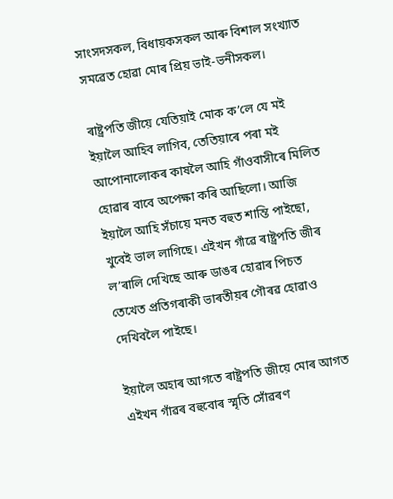সাংসদসকল, বিধায়কসকল আৰু বিশাল সংখ্যাত সমৱেত হোৱা মোৰ প্ৰিয় ভাই-ভনীসকল।

ৰাষ্ট্ৰপতি জীয়ে যেতিয়াই মোক ক’লে যে মই ইয়ালৈ আহিব লাগিব, তেতিয়াৰে পৰা মই আপোনালোকৰ কাষলৈ আহি গাঁওবাসীৰে মিলিত হোৱাৰ বাবে অপেক্ষা কৰি আছিলো। আজি ইয়ালৈ আহি সঁচায়ে মনত বহুত শান্তি পাইছো, খুবেই ভাল লাগিছে। এইখন গাঁৱে ৰাষ্ট্ৰপতি জীৰ ল’ৰালি দেখিছে আৰু ডাঙৰ হোৱাৰ পিচত তেখেত প্ৰতিগৰাকী ভাৰতীয়ৰ গৌৰৱ হোৱাও দেখিবলৈ পাইছে।

ইয়ালৈ অহাৰ আগতে ৰাষ্ট্ৰপতি জীয়ে মোৰ আগত এইখন গাঁৱৰ বহুবোৰ স্মৃতি সোঁৱৰণ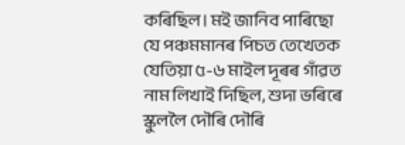কৰিছিল। মই জানিব পাৰিছো যে পঞ্চমমানৰ পিচত তেখেতক যেতিয়া ৫-৬ মাইল দূৰৰ গাঁৱত নাম লিখাই দিছিল, শুদা ভৰিৰে স্কুললৈ দৌৰি দৌৰি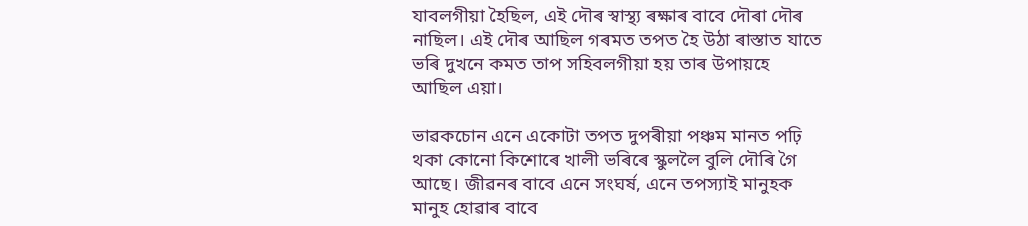যাবলগীয়া হৈছিল, এই দৌৰ স্বাস্থ্য ৰক্ষাৰ বাবে দৌৰা দৌৰ নাছিল। এই দৌৰ আছিল গৰমত তপত হৈ উঠা ৰাস্তাত যাতে ভৰি দুখনে কমত তাপ সহিবলগীয়া হয় তাৰ উপায়হে আছিল এয়া।

ভাৱকচোন এনে একোটা তপত দুপৰীয়া পঞ্চম মানত পঢ়ি থকা কোনো কিশোৰে খালী ভৰিৰে স্কুললৈ বুলি দৌৰি গৈ আছে। জীৱনৰ বাবে এনে সংঘৰ্ষ, এনে তপস্যাই মানুহক মানুহ হোৱাৰ বাবে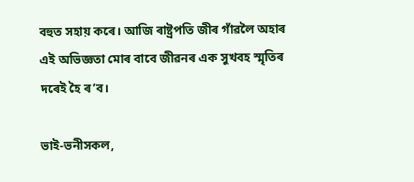বহুত সহায় কৰে। আজি ৰাষ্ট্ৰপতি জীৰ গাঁৱলৈ অহাৰ এই অভিজ্ঞতা মোৰ বাবে জীৱনৰ এক সুখবহ স্মৃতিৰ দৰেই হৈ ৰ’ব।

ভাই-ভনীসকল,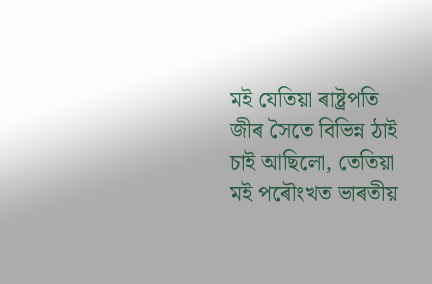মই যেতিয়া ৰাষ্ট্ৰপতি জীৰ সৈতে বিভিন্ন ঠাই চাই আছিলো, তেতিয়া মই পৰৌংখত ভাৰতীয়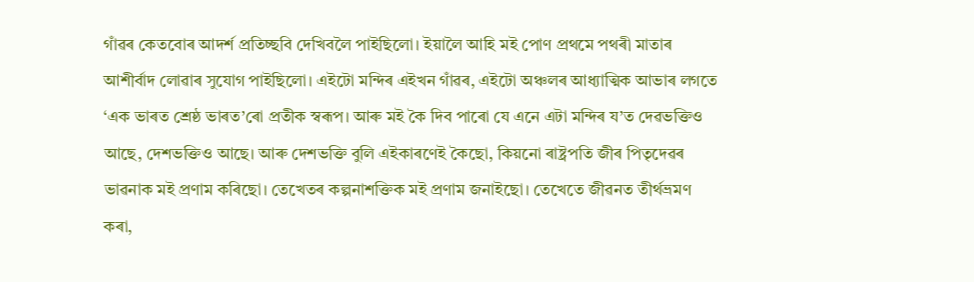গাঁৱৰ কেতবোৰ আদৰ্শ প্ৰতিচ্ছবি দেখিবলৈ পাইছিলো। ইয়ালৈ আহি মই পোণ প্ৰথমে পথৰী মাতাৰ আশীৰ্বাদ লোৱাৰ সুযোগ পাইছিলো। এইটো মন্দিৰ এইখন গাঁৱৰ, এইটো অঞ্চলৰ আধ্যাত্মিক আভাৰ লগতে ‘এক ভাৰত শ্ৰেষ্ঠ ভাৰত’ৰো প্ৰতীক স্বৰূপ। আৰু মই কৈ দিব পাৰো যে এনে এটা মন্দিৰ য’ত দেৱভক্তিও আছে, দেশভক্তিও আছে। আৰু দেশভক্তি বুলি এইকাৰণেই কৈছো, কিয়নো ৰাষ্ট্ৰপতি জীৰ পিতৃদেৱৰ ভাৱনাক মই প্ৰণাম কৰিছো। তেখেতৰ কল্পনাশক্তিক মই প্ৰণাম জনাইছো। তেখেতে জীৱনত তীৰ্থভ্ৰমণ কৰা,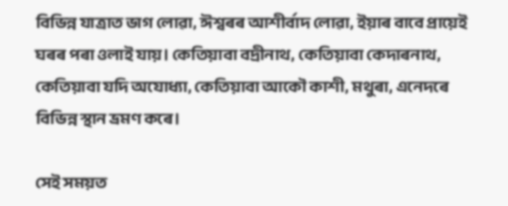বিভিন্ন যাত্ৰাত ভাগ লোৱা, ঈশ্বৰৰ আশীৰ্বাদ লোৱা, ইয়াৰ বাবে প্ৰায়েই ঘৰৰ পৰা ওলাই যায়। কেতিয়াবা বদ্ৰীনাথ, কেতিয়াবা কেদাৰনাথ, কেতিয়াবা যদি অযোধ্যা, কেতিয়াবা আকৌ কাশী, মথুৰা, এনেদৰে বিভিন্ন স্থান ভ্ৰমণ কৰে।

সেই সময়ত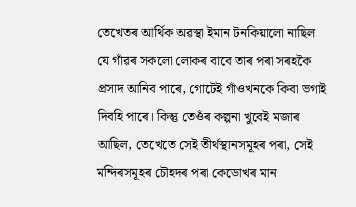তেখেতৰ আৰ্থিক অৱস্থা ইমান টনকিয়ালো নাছিল যে গাঁৱৰ সকলো লোকৰ বাবে তাৰ পৰা সৰহকৈ প্ৰসাদ আনিব পাৰে, গোটেই গাঁওখনকে কিবা ভগাই দিবহি পাৰে। কিন্তু তেওঁৰ কল্পনা খুবেই মজাৰ আছিল, তেখেতে সেই তীৰ্থস্থানসমূহৰ পৰা, সেই মন্দিৰসমূহৰ চৌহদৰ পৰা কেডোখৰ মান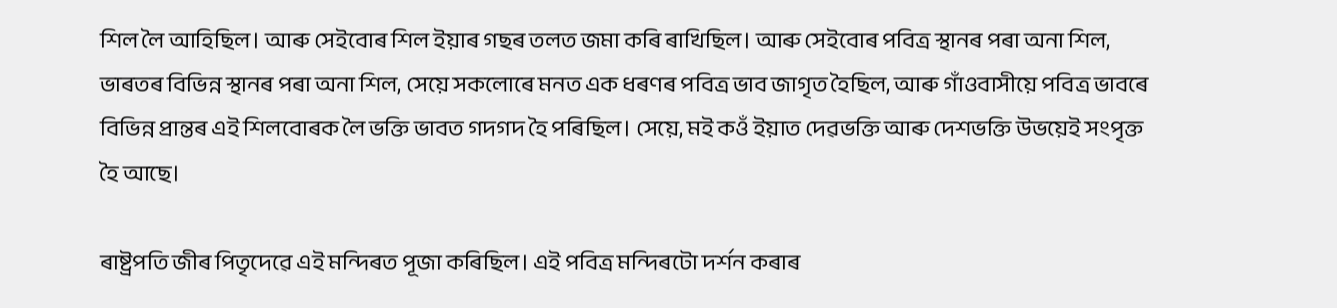শিল লৈ আহিছিল। আৰু সেইবোৰ শিল ইয়াৰ গছৰ তলত জমা কৰি ৰাখিছিল। আৰু সেইবোৰ পবিত্ৰ স্থানৰ পৰা অনা শিল, ভাৰতৰ বিভিন্ন স্থানৰ পৰা অনা শিল, সেয়ে সকলোৰে মনত এক ধৰণৰ পবিত্ৰ ভাব জাগৃত হৈছিল, আৰু গাঁওবাসীয়ে পবিত্ৰ ভাবৰে বিভিন্ন প্ৰান্তৰ এই শিলবোৰক লৈ ভক্তি ভাবত গদগদ হৈ পৰিছিল। সেয়ে, মই কওঁ ইয়াত দেৱভক্তি আৰু দেশভক্তি উভয়েই সংপৃক্ত হৈ আছে।

ৰাষ্ট্ৰপতি জীৰ পিতৃদেৱে এই মন্দিৰত পূজা কৰিছিল। এই পবিত্ৰ মন্দিৰটো দৰ্শন কৰাৰ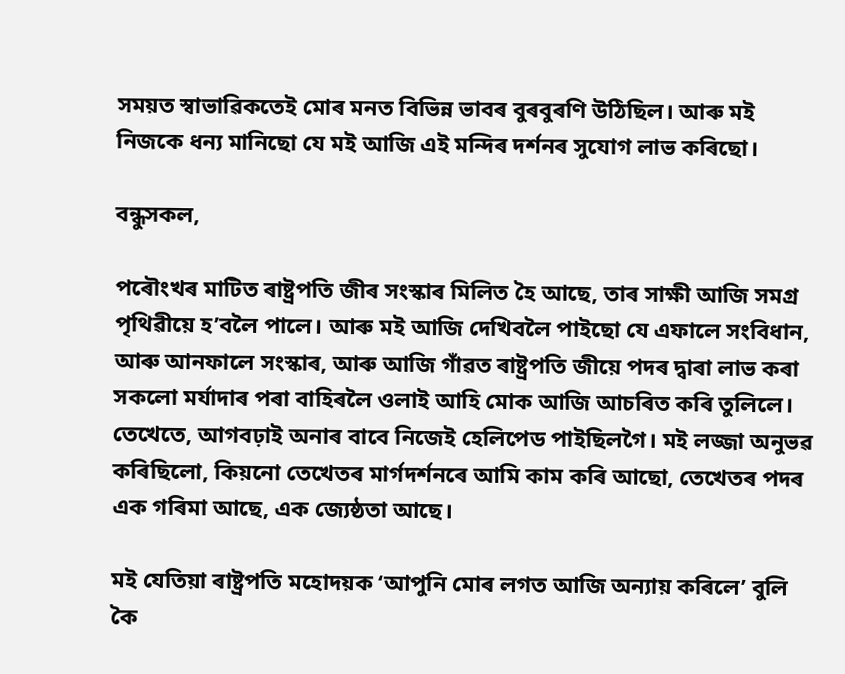সময়ত স্বাভাৱিকতেই মোৰ মনত বিভিন্ন ভাবৰ বুৰবুৰণি উঠিছিল। আৰু মই নিজকে ধন্য মানিছো যে মই আজি এই মন্দিৰ দৰ্শনৰ সুযোগ লাভ কৰিছো।

বন্ধুসকল,

পৰৌংখৰ মাটিত ৰাষ্ট্ৰপতি জীৰ সংস্কাৰ মিলিত হৈ আছে, তাৰ সাক্ষী আজি সমগ্ৰ পৃথিৱীয়ে হ’বলৈ পালে। আৰু মই আজি দেখিবলৈ পাইছো যে এফালে সংবিধান, আৰু আনফালে সংস্কাৰ, আৰু আজি গাঁৱত ৰাষ্ট্ৰপতি জীয়ে পদৰ দ্বাৰা লাভ কৰা সকলো মৰ্যাদাৰ পৰা বাহিৰলৈ ওলাই আহি মোক আজি আচৰিত কৰি তুলিলে। তেখেতে, আগবঢ়াই অনাৰ বাবে নিজেই হেলিপেড পাইছিলগৈ। মই লজ্জা অনুভৱ কৰিছিলো, কিয়নো তেখেতৰ মাৰ্গদৰ্শনৰে আমি কাম কৰি আছো, তেখেতৰ পদৰ এক গৰিমা আছে, এক জ্যেষ্ঠতা আছে।

মই যেতিয়া ৰাষ্ট্ৰপতি মহোদয়ক ‘আপুনি মোৰ লগত আজি অন্যায় কৰিলে’ বুলি কৈ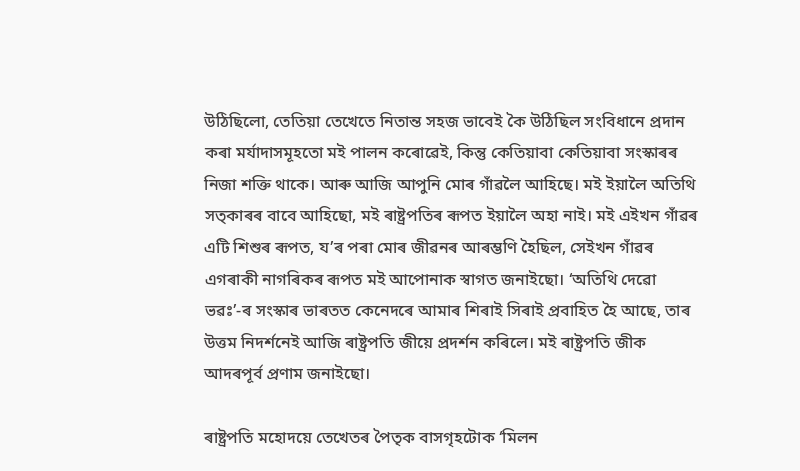উঠিছিলো, তেতিয়া তেখেতে নিতান্ত সহজ ভাবেই কৈ উঠিছিল সংবিধানে প্ৰদান কৰা মৰ্যাদাসমূহতো মই পালন কৰোৱেই, কিন্তু কেতিয়াবা কেতিয়াবা সংস্কাৰৰ নিজা শক্তি থাকে। আৰু আজি আপুনি মোৰ গাঁৱলৈ আহিছে। মই ইয়ালৈ অতিথি সত্কাৰৰ বাবে আহিছো, মই ৰাষ্ট্ৰপতিৰ ৰূপত ইয়ালৈ অহা নাই। মই এইখন গাঁৱৰ এটি শিশুৰ ৰূপত, য’ৰ পৰা মোৰ জীৱনৰ আৰম্ভণি হৈছিল, সেইখন গাঁৱৰ এগৰাকী নাগৰিকৰ ৰূপত মই আপোনাক স্বাগত জনাইছো। ‘অতিথি দেৱো ভৱঃ’-ৰ সংস্কাৰ ভাৰতত কেনেদৰে আমাৰ শিৰাই সিৰাই প্ৰবাহিত হৈ আছে, তাৰ উত্তম নিদৰ্শনেই আজি ৰাষ্ট্ৰপতি জীয়ে প্ৰদৰ্শন কৰিলে। মই ৰাষ্ট্ৰপতি জীক আদৰপূৰ্ব প্ৰণাম জনাইছো।

ৰাষ্ট্ৰপতি মহোদয়ে তেখেতৰ পৈতৃক বাসগৃহটোক ‘মিলন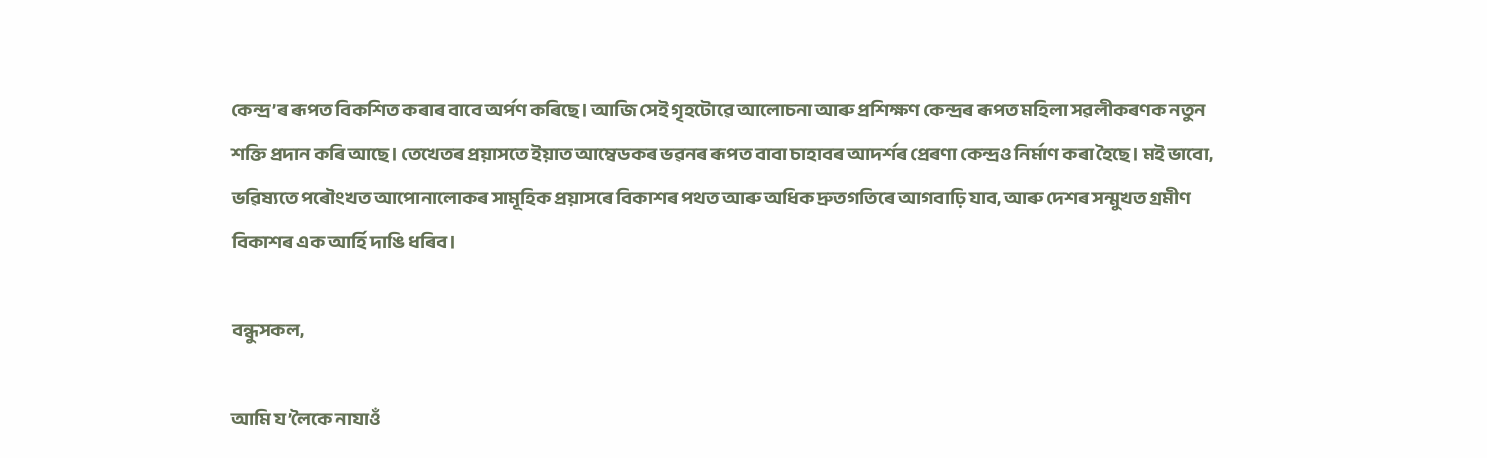কেন্দ্ৰ’ৰ ৰূপত বিকশিত কৰাৰ বাবে অৰ্পণ কৰিছে। আজি সেই গৃহটোৱে আলোচনা আৰু প্ৰশিক্ষণ কেন্দ্ৰৰ ৰূপত মহিলা সৱলীকৰণক নতুন শক্তি প্ৰদান কৰি আছে। তেখেতৰ প্ৰয়াসতে ইয়াত আম্বেডকৰ ভৱনৰ ৰূপত বাবা চাহাবৰ আদৰ্শৰ প্ৰেৰণা কেন্দ্ৰও নিৰ্মাণ কৰা হৈছে। মই ভাবো, ভৱিষ্যতে পৰৌংখত আপোনালোকৰ সামূহিক প্ৰয়াসৰে বিকাশৰ পথত আৰু অধিক দ্ৰুতগতিৰে আগবাঢ়ি যাব, আৰু দেশৰ সন্মুখত গ্ৰমীণ বিকাশৰ এক আৰ্হি দাঙি ধৰিব।

বন্ধুসকল,

আমি য’লৈকে নাযাওঁ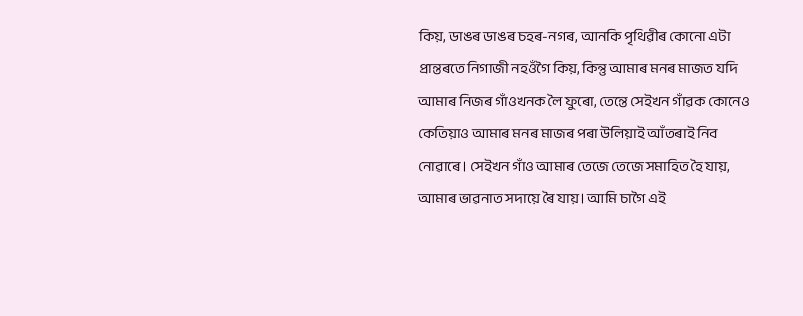কিয়, ডাঙৰ ডাঙৰ চহৰ-নগৰ, আনকি পৃথিৱীৰ কোনো এটা প্ৰান্তৰতে নিগাজী নহওঁগৈ কিয়, কিন্তু আমাৰ মনৰ মাজত যদি আমাৰ নিজৰ গাঁওখনক লৈ ফুৰো, তেন্তে সেইখন গাঁৱক কোনেও কেতিয়াও আমাৰ মনৰ মাজৰ পৰা উলিয়াই আঁতৰাই নিব নোৱাৰে। সেইখন গাঁও আমাৰ তেজে তেজে সমাহিত হৈ যায়, আমাৰ ভাৱনাত সদায়ে ৰৈ যায়। আমি চাগৈ এই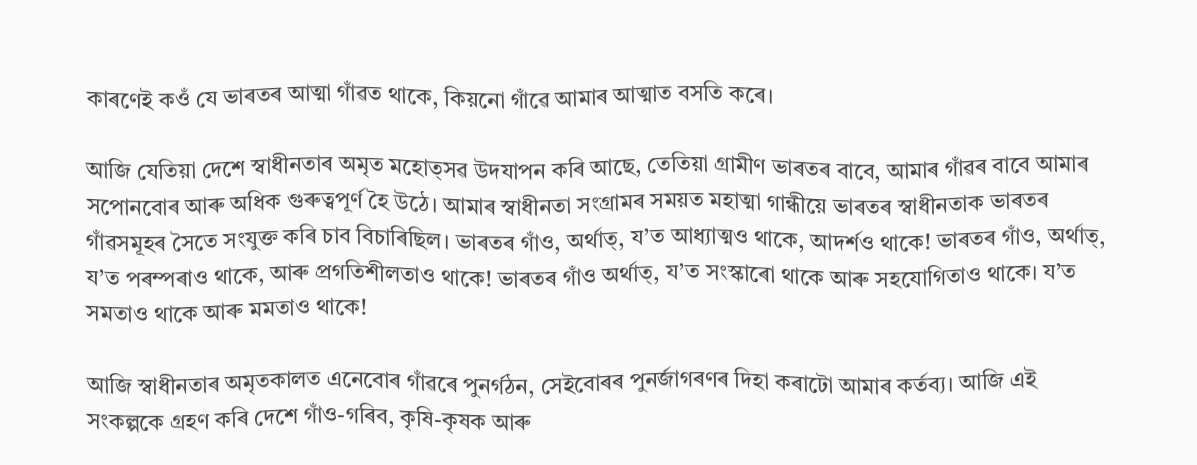কাৰণেই কওঁ যে ভাৰতৰ আত্মা গাঁৱত থাকে, কিয়নো গাঁৱে আমাৰ আত্মাত বসতি কৰে।

আজি যেতিয়া দেশে স্বাধীনতাৰ অমৃত মহোত্সৱ উদযাপন কৰি আছে, তেতিয়া গ্ৰামীণ ভাৰতৰ বাবে, আমাৰ গাঁৱৰ বাবে আমাৰ সপোনবোৰ আৰু অধিক গুৰুত্বপূৰ্ণ হৈ উঠে। আমাৰ স্বাধীনতা সংগ্ৰামৰ সময়ত মহাত্মা গান্ধীয়ে ভাৰতৰ স্বাধীনতাক ভাৰতৰ গাঁৱসমূহৰ সৈতে সংযুক্ত কৰি চাব বিচাৰিছিল। ভাৰতৰ গাঁও, অৰ্থাত্, য’ত আধ্যাত্মও থাকে, আদৰ্শও থাকে! ভাৰতৰ গাঁও, অৰ্থাত্, য’ত পৰম্পৰাও থাকে, আৰু প্ৰগতিশীলতাও থাকে! ভাৰতৰ গাঁও অৰ্থাত্, য’ত সংস্কাৰো থাকে আৰু সহযোগিতাও থাকে। য’ত সমতাও থাকে আৰু মমতাও থাকে!

আজি স্বাধীনতাৰ অমৃতকালত এনেবোৰ গাঁৱৰে পুনৰ্গঠন, সেইবোৰৰ পুনৰ্জাগৰণৰ দিহা কৰাটো আমাৰ কৰ্তব্য। আজি এই সংকল্পকে গ্ৰহণ কৰি দেশে গাঁও-গৰিব, কৃষি-কৃষক আৰু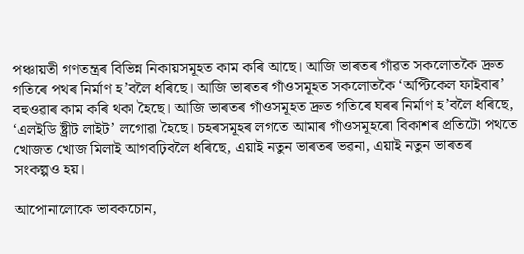পঞ্চায়তী গণতন্ত্ৰৰ বিভিন্ন নিকায়সমূহত কাম কৰি আছে। আজি ভাৰতৰ গাঁৱত সকলোতকৈ দ্ৰুত গতিৰে পথৰ নিৰ্মাণ হ’বলৈ ধৰিছে। আজি ভাৰতৰ গাঁওসমূহত সকলোতকৈ ‘অপ্টিকেল ফাইবাৰ’ বহুওৱাৰ কাম কৰি থকা হৈছে। আজি ভাৰতৰ গাঁওসমূহত দ্ৰুত গতিৰে ঘৰৰ নিৰ্মাণ হ’বলৈ ধৰিছে, ‘এলইডি ষ্ট্ৰীট লাইট’ লগোৱা হৈছে। চহৰসমূহৰ লগতে আমাৰ গাঁওসমূহৰো বিকাশৰ প্ৰতিটো পথতে খোজত খোজ মিলাই আগবঢ়িবলৈ ধৰিছে, এয়াই নতুন ভাৰতৰ ভৱনা, এয়াই নতুন ভাৰতৰ সংকল্পও হয়।

আপোনালোকে ভাবকচোন,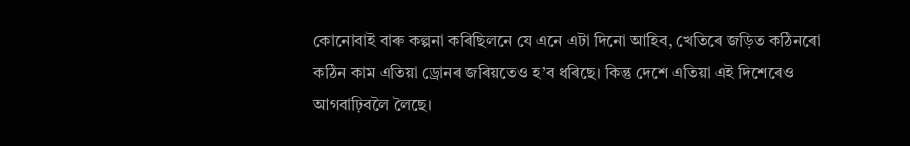কোনোবাই বাৰু কল্পনা কৰিছিলনে যে এনে এটা দিনো আহিব, খেতিৰে জড়িত কঠিনৰো কঠিন কাম এতিয়া ড্ৰোনৰ জৰিয়তেও হ’ব ধৰিছে। কিন্তু দেশে এতিয়া এই দিশেৰেও আগবাঢ়িবলৈ লৈছে।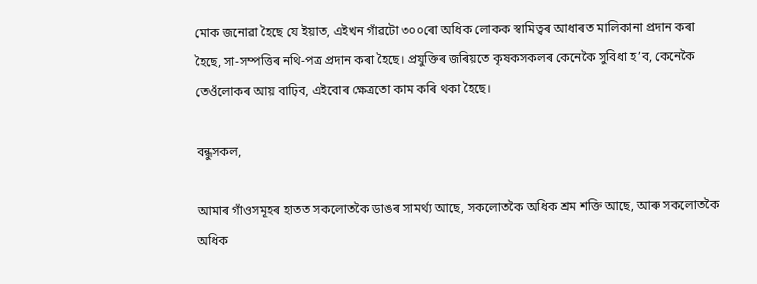মোক জনোৱা হৈছে যে ইয়াত, এইখন গাঁৱটো ৩০০ৰো অধিক লোকক স্বামিত্বৰ আধাৰত মালিকানা প্ৰদান কৰা হৈছে, সা-সম্পত্তিৰ নথি-পত্ৰ প্ৰদান কৰা হৈছে। প্ৰযুক্তিৰ জৰিয়তে কৃষকসকলৰ কেনেকৈ সুবিধা হ’ব, কেনেকৈ তেওঁলোকৰ আয় বাঢ়িব, এইবোৰ ক্ষেত্ৰতো কাম কৰি থকা হৈছে।

বন্ধুসকল,

আমাৰ গাঁওসমূহৰ হাতত সকলোতকৈ ডাঙৰ সামৰ্থ্য আছে, সকলোতকৈ অধিক শ্ৰম শক্তি আছে, আৰু সকলোতকৈ অধিক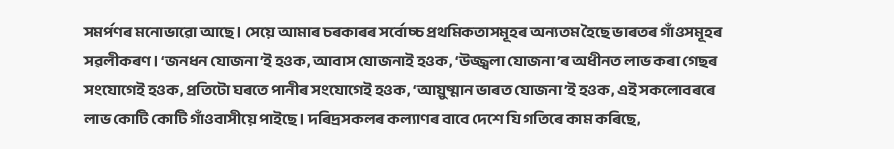সমৰ্পণৰ মনোভাৱো আছে। সেয়ে আমাৰ চৰকাৰৰ সৰ্বোচ্চ প্ৰথমিকতাসমূহৰ অন্যতম হৈছে ভাৰতৰ গাঁওসমূহৰ সৱলীকৰণ। ‘জনধন যোজনা’ই হওক, আবাস যোজনাই হওক, ‘উজ্জ্বলা যোজনা’ৰ অধীনত লাভ কৰা গেছৰ সংযোগেই হওক, প্ৰতিটো ঘৰতে পানীৰ সংযোগেই হওক, ‘আয়ুষ্মান ভাৰত যোজনা’ই হওক, এই সকলোবৰৰে লাভ কোটি কোটি গাঁওবাসীয়ে পাইছে। দৰিদ্ৰসকলৰ কল্যাণৰ বাবে দেশে যি গতিৰে কাম কৰিছে,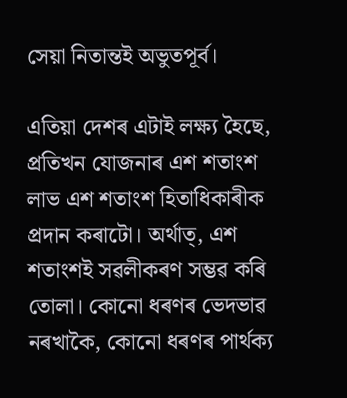সেয়া নিতান্তই অভুতপূৰ্ব।

এতিয়া দেশৰ এটাই লক্ষ্য হৈছে, প্ৰতিখন যোজনাৰ এশ শতাংশ লাভ এশ শতাংশ হিতাধিকাৰীক প্ৰদান কৰাটো। অৰ্থাত্, এশ শতাংশই সৱলীকৰণ সম্ভৱ কৰি তোলা। কোনো ধৰণৰ ভেদভাৱ নৰখাকৈ, কোনো ধৰণৰ পাৰ্থক্য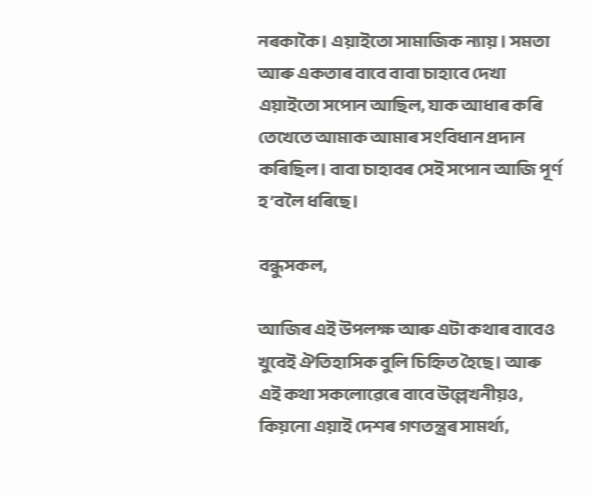নৰকাকৈ। এয়াইতো সামাজিক ন্যায়। সমতা আৰু একতাৰ বাবে বাবা চাহাবে দেখা এয়াইতো সপোন আছিল, যাক আধাৰ কৰি তেখেতে আমাক আমাৰ সংবিধান প্ৰদান কৰিছিল। বাবা চাহাবৰ সেই সপোন আজি পূৰ্ণ হ’বলৈ ধৰিছে।

বন্ধুসকল,

আজিৰ এই উপলক্ষ আৰু এটা কথাৰ বাবেও খুবেই ঐতিহাসিক বুলি চিহ্নিত হৈছে। আৰু এই কথা সকলোৱেৰে বাবে উল্লেখনীয়ও, কিয়নো এয়াই দেশৰ গণতন্ত্ৰৰ সামৰ্থ্য,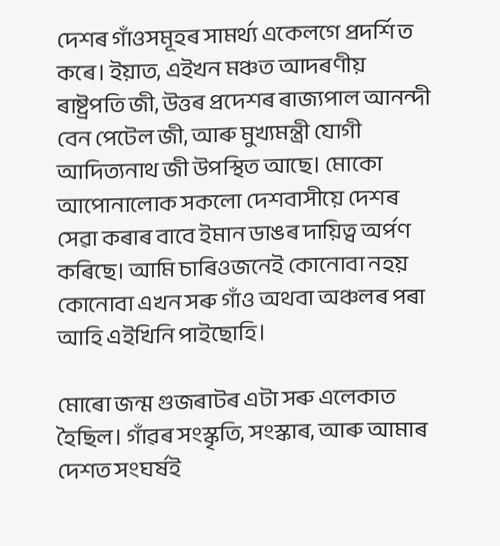দেশৰ গাঁওসমূহৰ সামৰ্থ্য একেলগে প্ৰদৰ্শিত কৰে। ইয়াত, এইখন মঞ্চত আদৰণীয় ৰাষ্ট্ৰপতি জী, উত্তৰ প্ৰদেশৰ ৰাজ্যপাল আনন্দী বেন পেটেল জী, আৰু মুখ্যমন্ত্ৰী যোগী আদিত্যনাথ জী উপস্থিত আছে। মোকো আপোনালোক সকলো দেশবাসীয়ে দেশৰ সেৱা কৰাৰ বাবে ইমান ডাঙৰ দায়িত্ব অৰ্পণ কৰিছে। আমি চাৰিওজনেই কোনোবা নহয় কোনোবা এখন সৰু গাঁও অথবা অঞ্চলৰ পৰা আহি এইখিনি পাইছোহি।

মোৰো জন্ম গুজৰাটৰ এটা সৰু এলেকাত হৈছিল। গাঁৱৰ সংস্কৃতি, সংস্কাৰ, আৰু আমাৰ দেশত সংঘৰ্ষই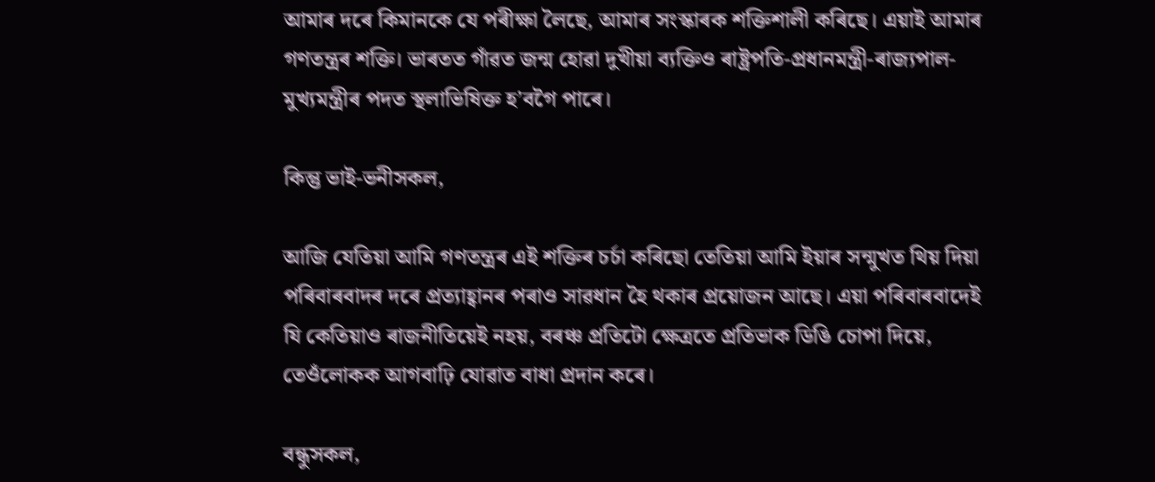আমাৰ দৰে কিমানকে যে পৰীক্ষা লৈছে, আমাৰ সংস্কাৰক শক্তিশালী কৰিছে। এয়াই আমাৰ গণতন্ত্ৰৰ শক্তি। ভাৰতত গাঁৱত জন্ম হোৱা দুখীয়া ব্যক্তিও ৰাষ্ট্ৰপতি-প্ৰধানমন্ত্ৰী-ৰাজ্যপাল-মুখ্যমন্ত্ৰীৰ পদত স্থলাভিষিক্ত হ’বগৈ পাৰে।

কিন্তু ভাই-ভনীসকল,

আজি যেতিয়া আমি গণতন্ত্ৰৰ এই শক্তিৰ চৰ্চা কৰিছো তেতিয়া আমি ইয়াৰ সন্মুখত থিয় দিয়া পৰিবাৰবাদৰ দৰে প্ৰত্যাহ্বানৰ পৰাও সাৱধান হৈ থকাৰ প্ৰয়োজন আছে। এয়া পৰিবাৰবাদেই যি কেতিয়াও ৰাজনীতিয়েই নহয়, বৰঞ্চ প্ৰতিটো ক্ষেত্ৰতে প্ৰতিভাক ডিঙি চোপা দিয়ে, তেওঁলোকক আগবাঢ়ি যোৱাত বাধা প্ৰদান কৰে।

বন্ধুসকল,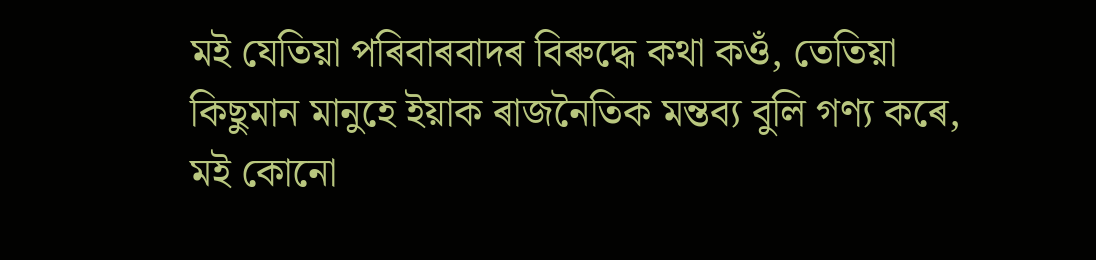মই যেতিয়া পৰিবাৰবাদৰ বিৰুদ্ধে কথা কওঁ, তেতিয়া কিছুমান মানুহে ইয়াক ৰাজনৈতিক মন্তব্য বুলি গণ্য কৰে, মই কোনো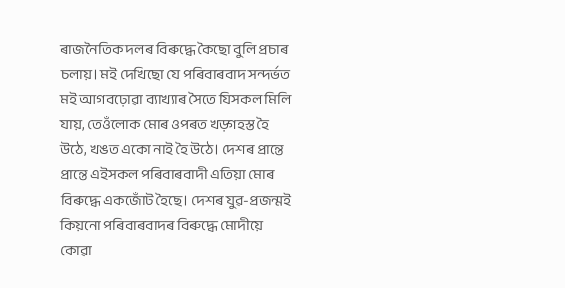ৰাজনৈতিক দলৰ বিৰুদ্ধে কৈছো বুলি প্ৰচাৰ চলায়। মই দেখিছো যে পৰিবাৰবাদ সন্দৰ্ভত মই আগবঢ়োৱা ব্যাখ্যাৰ সৈতে যিসকল মিলি যায়, তেওঁলোক মোৰ ওপৰত খড়্গহস্ত হৈ উঠে, খঙত একো নাই হৈ উঠে। দেশৰ প্ৰান্তে প্ৰান্তে এইসকল পৰিবাৰবাদী এতিয়া মোৰ বিৰুদ্ধে একজোঁট হৈছে। দেশৰ যুৱ-প্ৰজন্মই কিয়নো পৰিবাৰবাদৰ বিৰুদ্ধে মোদীয়ে কোৱা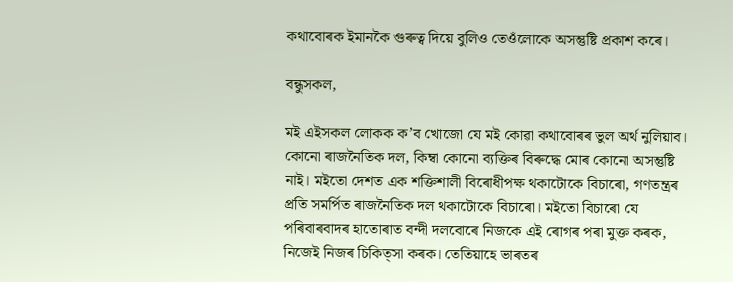কথাবোৰক ইমানকৈ গুৰুত্ব দিয়ে বুলিও তেওঁলোকে অসন্তুষ্টি প্ৰকাশ কৰে।

বন্ধুসকল,

মই এইসকল লোকক ক’ব খোজো যে মই কোৱা কথাবোৰৰ ভুল অৰ্থ নুলিয়াব। কোনো ৰাজনৈতিক দল, কিম্বা কোনো ব্যক্তিৰ বিৰুদ্ধে মোৰ কোনো অসন্তুষ্টি নাই। মইতো দেশত এক শক্তিশালী বিৰোধীপক্ষ থকাটোকে বিচাৰো, গণতন্ত্ৰৰ প্ৰতি সমৰ্পিত ৰাজনৈতিক দল থকাটোকে বিচাৰো। মইতো বিচাৰো যে পৰিবাৰবাদৰ হাতোৰাত বন্দী দলবোৰে নিজকে এই ৰোগৰ পৰা মুক্ত কৰক, নিজেই নিজৰ চিকিত্সা কৰক। তেতিয়াহে ভাৰতৰ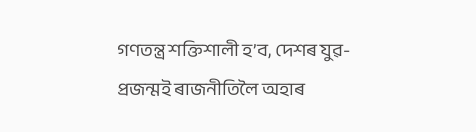গণতন্ত্ৰ শক্তিশালী হ’ব, দেশৰ যুৱ-প্ৰজন্মই ৰাজনীতিলৈ অহাৰ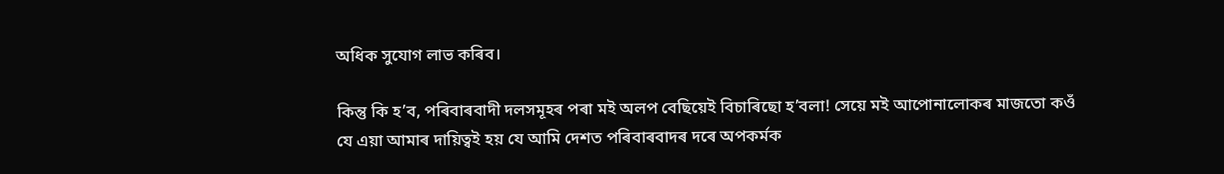অধিক সুযোগ লাভ কৰিব।

কিন্তু কি হ’ব, পৰিবাৰবাদী দলসমূহৰ পৰা মই অলপ বেছিয়েই বিচাৰিছো হ’বলা! সেয়ে মই আপোনালোকৰ মাজতো কওঁ যে এয়া আমাৰ দায়িত্বই হয় যে আমি দেশত পৰিবাৰবাদৰ দৰে অপকৰ্মক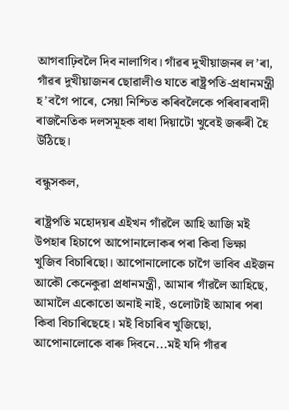আগবাঢ়িবলৈ দিব নালাগিব। গাঁৱৰ দুখীয়াজনৰ ল’ৰা, গাঁৱৰ দুখীয়াজনৰ ছোৱালীও যাতে ৰাষ্ট্ৰপতি-প্ৰধানমন্ত্ৰী হ’বগৈ পাৰে, সেয়া নিশ্চিত কৰিবলৈকে পৰিবাৰবাদী ৰাজনৈতিক দলসমূহক বাধা দিয়াটো খুবেই জৰুৰী হৈ উঠিছে।

বন্ধুসকল,

ৰাষ্ট্ৰপতি মহোদয়ৰ এইখন গাঁৱলৈ আহি আজি মই উপহাৰ হিচাপে আপোনালোকৰ পৰা কিবা ভিক্ষা খুজিব বিচাৰিছো। আপোনালোকে চাগৈ ভাবিব এইজন আকৌ কেনেকুৱা প্ৰধানমন্ত্ৰী, আমাৰ গাঁৱলৈ আহিছে, আমালৈ একোতো অনাই নাই, ওলোটাই আমাৰ পৰা কিবা বিচাৰিছেহে। মই বিচাৰিব খুজিছো, আপোনালোকে বাৰু দিবনে...মই যদি গাঁৱৰ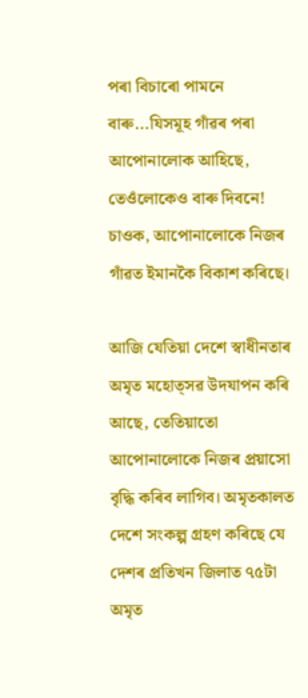পৰা বিচাৰো পামনে বাৰু...যিসমূহ গাঁৱৰ পৰা আপোনালোক আহিছে, তেওঁলোকেও বাৰু দিবনে! চাওক, আপোনালোকে নিজৰ গাঁৱত ইমানকৈ বিকাশ কৰিছে।

আজি যেতিয়া দেশে স্বাধীনতাৰ অমৃত মহোত্সৱ উদযাপন কৰি আছে, তেতিয়াতো আপোনালোকে নিজৰ প্ৰয়াসো বৃদ্ধি কৰিব লাগিব। অমৃতকালত দেশে সংকল্প গ্ৰহণ কৰিছে যে দেশৰ প্ৰতিখন জিলাত ৭৫টা অমৃত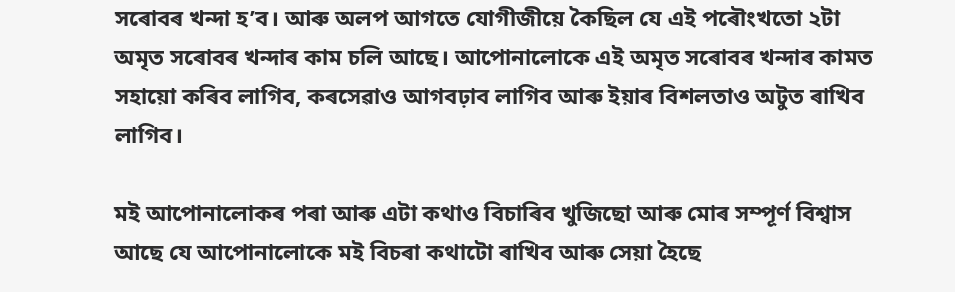সৰোবৰ খন্দা হ’ব। আৰু অলপ আগতে যোগীজীয়ে কৈছিল যে এই পৰৌংখতো ২টা অমৃত সৰোবৰ খন্দাৰ কাম চলি আছে। আপোনালোকে এই অমৃত সৰোবৰ খন্দাৰ কামত সহায়ো কৰিব লাগিব, কৰসেৱাও আগবঢ়াব লাগিব আৰু ইয়াৰ বিশলতাও অটুত ৰাখিব লাগিব।

মই আপোনালোকৰ পৰা আৰু এটা কথাও বিচাৰিব খুজিছো আৰু মোৰ সম্পূৰ্ণ বিশ্বাস আছে যে আপোনালোকে মই বিচৰা কথাটো ৰাখিব আৰু সেয়া হৈছে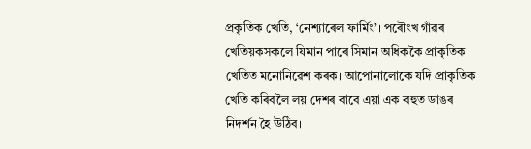প্ৰকৃতিক খেতি, ‘নেশ্যাৰেল ফাৰ্মিং’। পৰৌংখ গাঁৱৰ খেতিয়কসকলে যিমান পাৰে সিমান অধিককৈ প্ৰাকৃতিক খেতিত মনোনিৱেশ কৰক। আপোনালোকে যদি প্ৰাকৃতিক খেতি কৰিবলৈ লয় দেশৰ বাবে এয়া এক বহুত ডাঙৰ নিদৰ্শন হৈ উঠিব।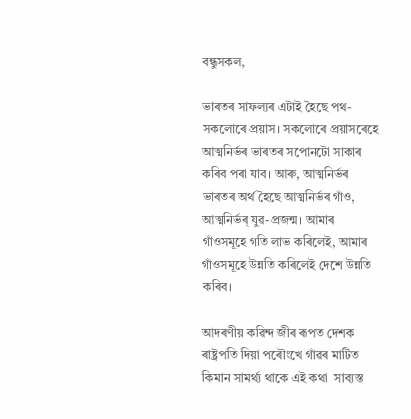বন্ধুসকল,

ভাৰতৰ সাফল্যৰ এটাই হৈছে পথ- সকলোৰে প্ৰয়াস। সকলোৰে প্ৰয়াসৰেহে আত্মনিৰ্ভৰ ভাৰতৰ সপোনটো সাকাৰ কৰিব পৰা যাব। আৰু, আত্মনিৰ্ভৰ ভাৰতৰ অৰ্থ হৈছে আত্মনিৰ্ভৰ গাঁও, আত্মনিৰ্ভৰ্ যুৱ-প্ৰজন্ম। আমাৰ গাঁওসমূহে গতি লাভ কৰিলেই, আমাৰ গাঁওসমূহে উন্নতি কৰিলেই দেশে উন্নতি কৰিব।

আদৰণীয় কৱিন্দ জীৰ ৰূপত দেশক ৰাষ্ট্ৰপতি দিয়া পৰৌংখে গাঁৱৰ মাটিত কিমান সামৰ্থ্য থাকে এই কথা  সাব্যস্ত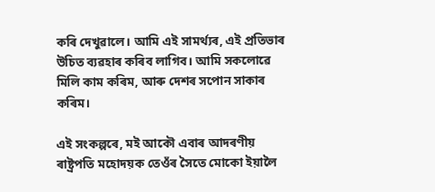কৰি দেখুৱালে। আমি এই সামৰ্থ্যৰ, এই প্ৰতিভাৰ উচিত ব্যৱহাৰ কৰিব লাগিব। আমি সকলোৱে মিলি কাম কৰিম, আৰু দেশৰ সপোন সাকাৰ কৰিম।

এই সংকল্পৰে, মই আকৌ এবাৰ আদৰণীয় ৰাষ্ট্ৰপতি মহোদয়ক তেওঁৰ সৈতে মোকো ইয়ালৈ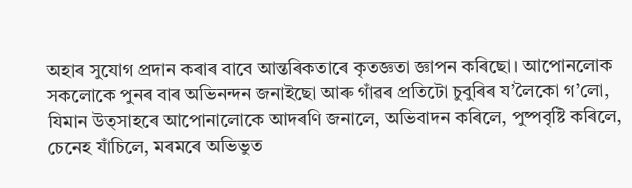অহাৰ সুযোগ প্ৰদান কৰাৰ বাবে আন্তৰিকতাৰে কৃতজ্ঞতা জ্ঞাপন কৰিছো। আপোনলোক সকলোকে পুনৰ বাৰ অভিনন্দন জনাইছো আৰু গাঁৱৰ প্ৰতিটো চুবুৰিৰ য’লৈকো গ’লো, যিমান উত্সাহৰে আপোনালোকে আদৰণি জনালে, অভিবাদন কৰিলে, পুষ্পবৃষ্টি কৰিলে, চেনেহ যাঁচিলে, মৰমৰে অভিভুত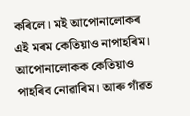কৰিলে। মই আপোনালোকৰ এই মৰম কেতিয়াও নাপাহৰিম। আপোনালোকক কেতিয়াও পাহৰিব নোৱাৰিম। আৰু গাঁৱত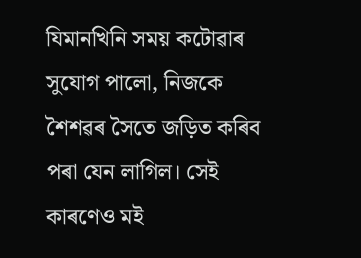যিমানখিনি সময় কটোৱাৰ সুযোগ পালো, নিজকে শৈশৱৰ সৈতে জড়িত কৰিব পৰা যেন লাগিল। সেই কাৰণেও মই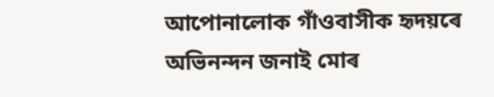আপোনালোক গাঁওবাসীক হৃদয়ৰে অভিনন্দন জনাই মোৰ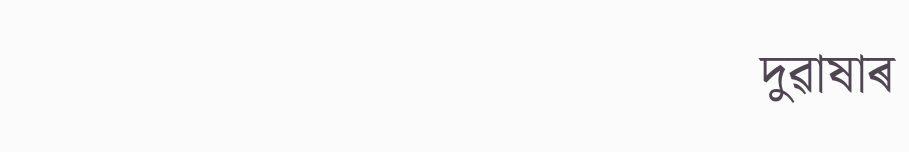দুৱাষাৰ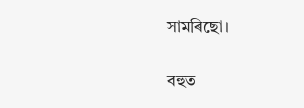সামৰিছো।

বহুত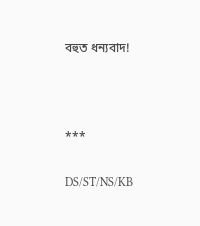বহুত ধন্যবাদ!



***

DS/ST/NS/KB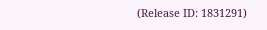(Release ID: 1831291)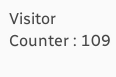Visitor Counter : 109